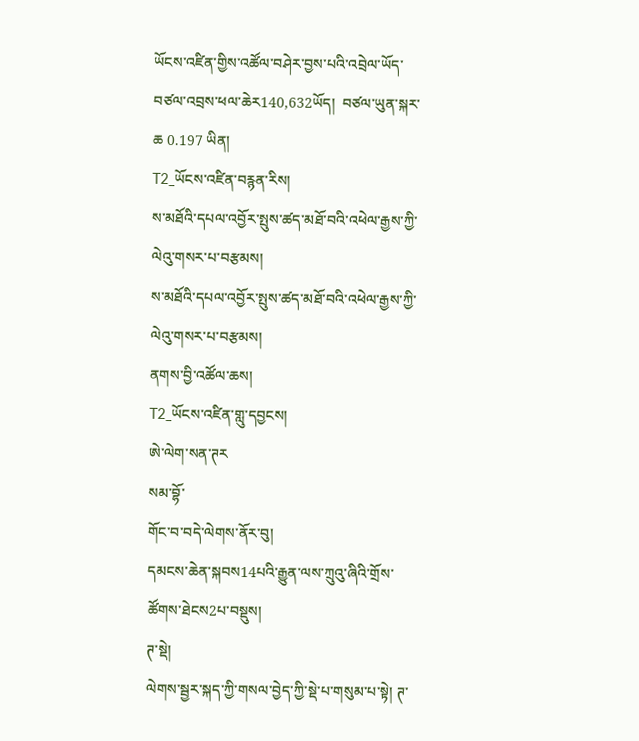ཡོངས་འཛིན་གྱིས་འཚོལ་བཤེར་བྱས་པའི་འབྲེལ་ཡོད་བཙལ་འབྲས་ཕལ་ཆེར140,632ཡོད།  བཙལ་ཡུན་སྐར་ཆ 0.197 ཡིན།
T2_ཡོངས་འཛིན་བརྙན་རིས།
ས་མཐོའི་དཔལ་འབྱོར་སྤུས་ཚད་མཐོ་བའི་འཕེལ་རྒྱས་ཀྱི་ལེའུ་གསར་པ་བརྩམས།
ས་མཐོའི་དཔལ་འབྱོར་སྤུས་ཚད་མཐོ་བའི་འཕེལ་རྒྱས་ཀྱི་ལེའུ་གསར་པ་བརྩམས།
ནགས་བྱི་འཚོལ་ཆས།
T2_ཡོངས་འཛིན་གླུ་དབྱངས།
ཨེ་ལེག་སན་ཊར
སམ་བྷོ་
གོང་བ་བདེ་ལེགས་ནོར་བུ།
དམངས་ཆེན་སྐབས14པའི་རྒྱུན་ལས་ཀྲུའུ་ཞིའི་གྲོས་ཚོགས་ཐེངས2པ་བསྡུས།
ཊ་སྡེ།
ལེགས་སྦྱར་སྐད་ཀྱི་གསལ་བྱེད་ཀྱི་སྡེ་པ་གསུམ་པ་སྟེ། ཊ་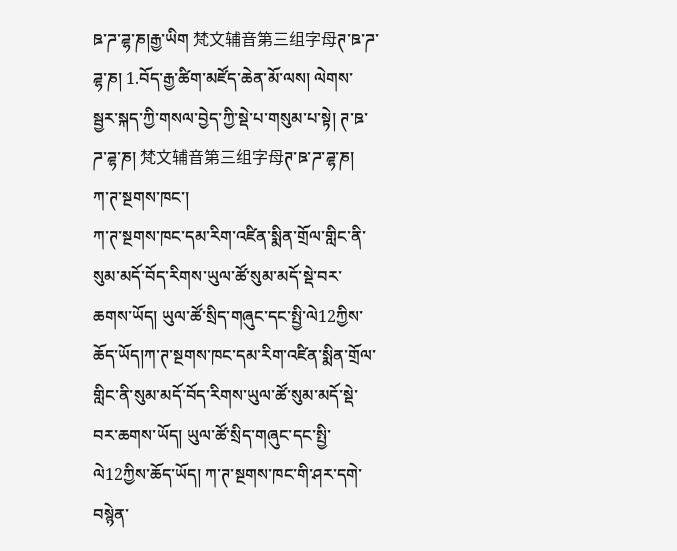ཋ་ཌ་ཌྷ་ཎ།རྒྱ་ཡིག 梵文辅音第三组字母ཊ་ཋ་ཌ་ཌྷ་ཎ། 1.བོད་རྒྱ་ཚིག་མཛོད་ཆེན་མོ་ལས། ལེགས་སྦྱར་སྐད་ཀྱི་གསལ་བྱེད་ཀྱི་སྡེ་པ་གསུམ་པ་སྟེ། ཊ་ཋ་ཌ་ཌྷ་ཎ། 梵文辅音第三组字母ཊ་ཋ་ཌ་ཌྷ་ཎ།
ཀ་ཊ་སྔགས་ཁང་།
ཀ་ཊ་སྔགས་ཁང་དམ་རིག་འཛིན་སྨིན་གྲོལ་གླིང་ནི་སུམ་མདོ་བོད་རིགས་ཡུལ་ཚོ་སུམ་མདོ་སྡེ་བར་ཆགས་ཡོད། ཡུལ་ཚོ་སྲིད་གཞུང་དང་སྤྱི་ལེ12ཀྱིས་ཆོད་ཡོད།ཀ་ཊ་སྔགས་ཁང་དམ་རིག་འཛིན་སྨིན་གྲོལ་གླིང་ནི་སུམ་མདོ་བོད་རིགས་ཡུལ་ཚོ་སུམ་མདོ་སྡེ་བར་ཆགས་ཡོད། ཡུལ་ཚོ་སྲིད་གཞུང་དང་སྤྱི་ལེ12ཀྱིས་ཆོད་ཡོད། ཀ་ཊ་སྔགས་ཁང་གི་ཤར་དགེ་བསྙེན་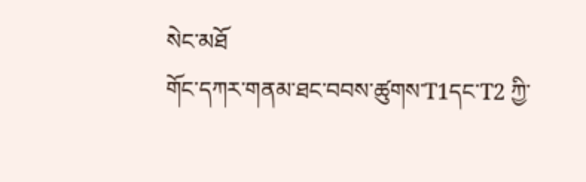སེང་མཐོ
གོང་དཀར་གནམ་ཐང་བབས་ཚུགས་T1དང་T2 ཀྱི་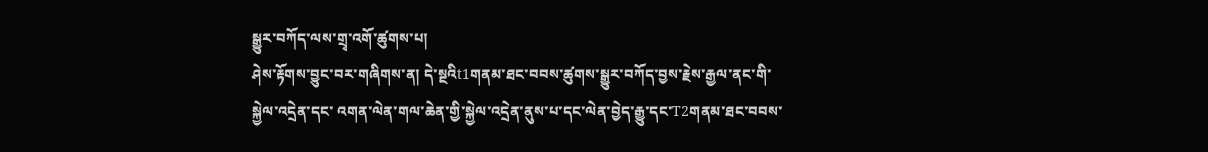སྒྱུར་བཀོད་ལས་གྲྭ་འགོ་ཚུགས་པ།
ཤེས་རྟོགས་བྱུང་བར་གཞིགས་ན། དེ་སྔའིt1གནམ་ཐང་བབས་ཚུགས་སྒྱུར་བཀོད་བྱས་རྗེས་རྒྱལ་ནང་གི་སྐྱེལ་འདྲེན་དང་ འགན་ལེན་གལ་ཆེན་གྱི་སྐྱེལ་འདྲེན་ནུས་པ་དང་ལེན་བྱེད་རྒྱུ་དང་T2གནམ་ཐང་བབས་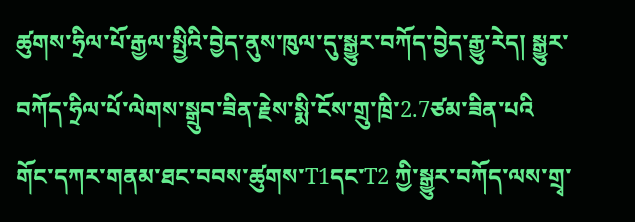ཚུགས་ཧྲིལ་པོ་རྒྱལ་སྤྱིའི་བྱེད་ནུས་ཁུལ་དུ་སྒྱུར་བཀོད་བྱེད་རྒྱུ་རེད། སྒྱུར་བཀོད་ཧྲིལ་པོ་ལེགས་སྒྲུབ་ཟིན་རྗེས་སྨི་ངོས་གྲུ་ཁྲི་2.7ཙམ་ཟིན་པའི
གོང་དཀར་གནམ་ཐང་བབས་ཚུགས་T1དང་T2 ཀྱི་སྒྱུར་བཀོད་ལས་གྲྭ་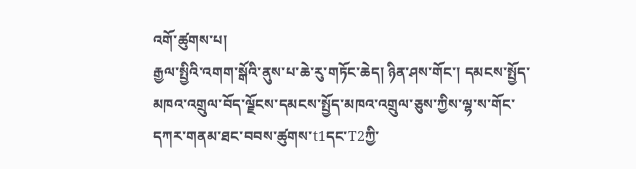འགོ་ཚུགས་པ།
རྒྱལ་སྤྱིའི་འགག་སྒོའི་ནུས་པ་ཆེ་རུ་གཏོང་ཆེད། ཉིན་ཤས་གོང་། དམངས་སྤྱོད་མཁའ་འགྲུལ་བོད་ལྗོངས་དམངས་སྤྱོད་མཁའ་འགྲུལ་ཅུས་ཀྱིས་ལྷ་ས་གོང་དཀར་གནམ་ཐང་བབས་ཚུགས་t1དང་T2ཀྱི་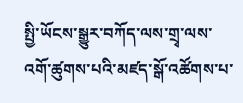སྤྱི་ཡོངས་སྒྱུར་བཀོད་ལས་གྲྭ་ལས་འགོ་ཚུགས་པའི་མཛད་སྒོ་འཚོགས་པ་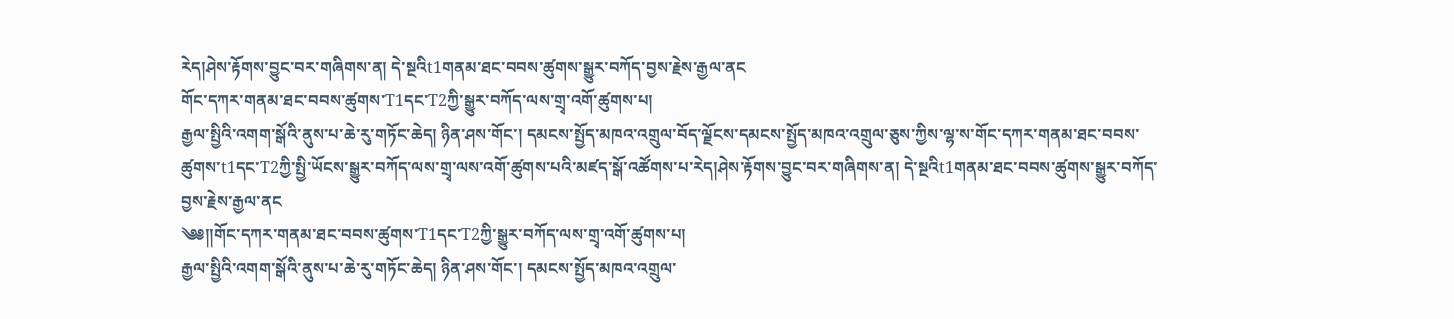རེད།ཤེས་རྟོགས་བྱུང་བར་གཞིགས་ན། དེ་སྔའིt1གནམ་ཐང་བབས་ཚུགས་སྒྱུར་བཀོད་བྱས་རྗེས་རྒྱལ་ནང
གོང་དཀར་གནམ་ཐང་བབས་ཚུགས་T1དང་T2ཀྱི་སྒྱུར་བཀོད་ལས་གྲྭ་འགོ་ཚུགས་པ།
རྒྱལ་སྤྱིའི་འགག་སྒོའི་ནུས་པ་ཆེ་རུ་གཏོང་ཆེད། ཉིན་ཤས་གོང་། དམངས་སྤྱོད་མཁའ་འགྲུལ་བོད་ལྗོངས་དམངས་སྤྱོད་མཁའ་འགྲུལ་ཅུས་ཀྱིས་ལྷ་ས་གོང་དཀར་གནམ་ཐང་བབས་ཚུགས་t1དང་T2ཀྱི་སྤྱི་ཡོངས་སྒྱུར་བཀོད་ལས་གྲྭ་ལས་འགོ་ཚུགས་པའི་མཛད་སྒོ་འཚོགས་པ་རེད།ཤེས་རྟོགས་བྱུང་བར་གཞིགས་ན། དེ་སྔའིt1གནམ་ཐང་བབས་ཚུགས་སྒྱུར་བཀོད་བྱས་རྗེས་རྒྱལ་ནང
༄༅།།གོང་དཀར་གནམ་ཐང་བབས་ཚུགས་T1དང་T2ཀྱི་སྒྱུར་བཀོད་ལས་གྲྭ་འགོ་ཚུགས་པ།
རྒྱལ་སྤྱིའི་འགག་སྒོའི་ནུས་པ་ཆེ་རུ་གཏོང་ཆེད། ཉིན་ཤས་གོང་། དམངས་སྤྱོད་མཁའ་འགྲུལ་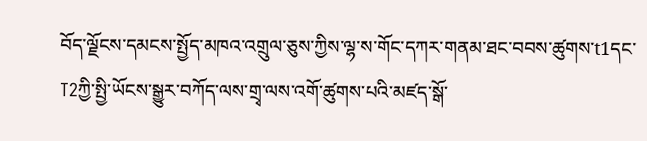བོད་ལྗོངས་དམངས་སྤྱོད་མཁའ་འགྲུལ་ཅུས་ཀྱིས་ལྷ་ས་གོང་དཀར་གནམ་ཐང་བབས་ཚུགས་t1དང་T2ཀྱི་སྤྱི་ཡོངས་སྒྱུར་བཀོད་ལས་གྲྭ་ལས་འགོ་ཚུགས་པའི་མཛད་སྒོ་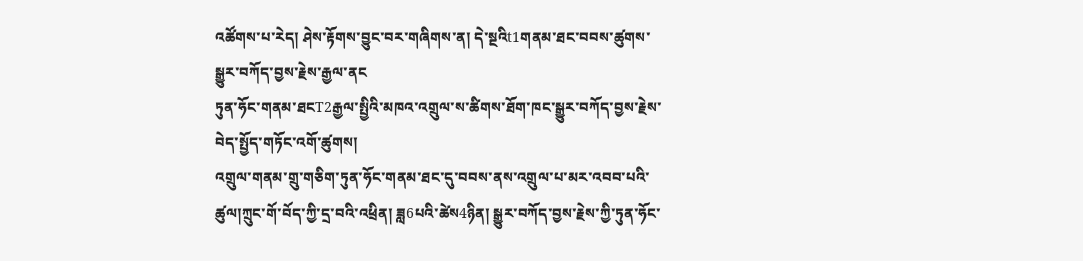འཚོགས་པ་རེད། ཤེས་རྟོགས་བྱུང་བར་གཞིགས་ན། དེ་སྔའིt1གནམ་ཐང་བབས་ཚུགས་སྒྱུར་བཀོད་བྱས་རྗེས་རྒྱལ་ནང
ཏུན་ཧོང་གནམ་ཐངT2རྒྱལ་སྤྱིའི་མཁའ་འགྲུལ་ས་ཚིགས་ཐོག་ཁང་སྒྱུར་བཀོད་བྱས་རྗེས་བེད་སྤྱོད་གཏོང་འགོ་ཚུགས།
འགྲུལ་གནམ་གྲུ་གཅིག་ཏུན་ཧོང་གནམ་ཐང་དུ་བབས་ནས་འགྲུལ་པ་མར་འབབ་པའི་ཚུལ།ཀྲུང་གོ་བོད་ཀྱི་དྲ་བའི་འཕྲིན། ཟླ6པའི་ཚེས4ཉིན། སྒྱུར་བཀོད་བྱས་རྗེས་ཀྱི་ཏུན་ཧོང་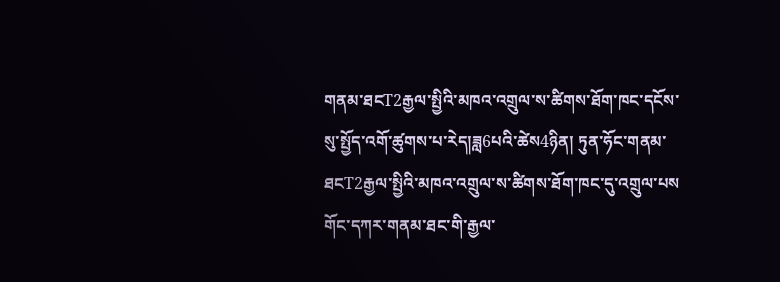གནམ་ཐངT2རྒྱལ་སྤྱིའི་མཁའ་འགྲུལ་ས་ཚིགས་ཐོག་ཁང་དངོས་སུ་སྤྱོད་འགོ་ཚུགས་པ་རེད།ཟླ6པའི་ཚེས4ཉིན། ཏུན་ཧོང་གནམ་ཐངT2རྒྱལ་སྤྱིའི་མཁའ་འགྲུལ་ས་ཚིགས་ཐོག་ཁང་དུ་འགྲུལ་པས
གོང་དཀར་གནམ་ཐང་གི་རྒྱལ་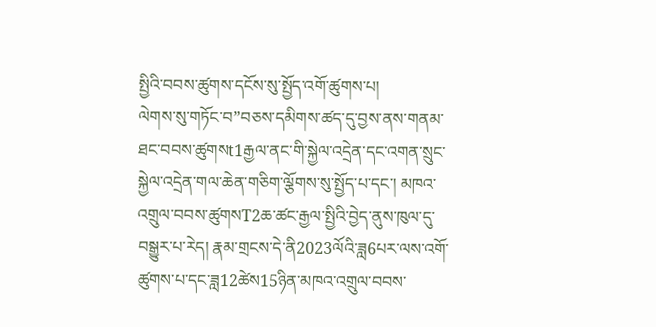སྤྱིའི་བབས་ཚུགས་དངོས་སུ་སྤྱོད་འགོ་ཚུགས་པ།
ལེགས་སུ་གཏོང་བ”བཅས་དམིགས་ཚད་དུ་བྱས་ནས་གནམ་ཐང་བབས་ཚུགསt1རྒྱལ་ནང་གི་སྐྱེལ་འདྲེན་དང་འགན་སྲུང་སྐྱེལ་འདྲེན་གལ་ཆེན་གཅིག་ལྕོགས་སུ་སྤྱོད་པ་དང་། མཁའ་འགྲུལ་བབས་ཚུགསT2ཆ་ཚང་རྒྱལ་སྤྱིའི་བྱེད་ནུས་ཁུལ་དུ་བསྒྱུར་པ་རེད། རྣམ་གྲངས་དེ་ནི2023ལོའི་ཟླ6པར་ལས་འགོ་ཚུགས་པ་དང་ཟླ12ཚེས15ཉིན་མཁའ་འགྲུལ་བབས་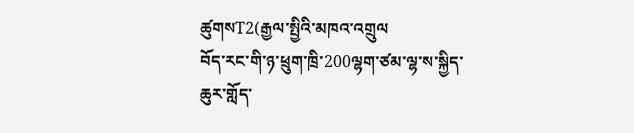ཚུགསT2(རྒྱལ་སྤྱིའི་མཁའ་འགྲུལ
བོད་རང་གི་ཉ་ཕྲུག་ཁྲི་200ལྷག་ཙམ་ལྷ་ས་སྐྱིད་ཆུར་གློད་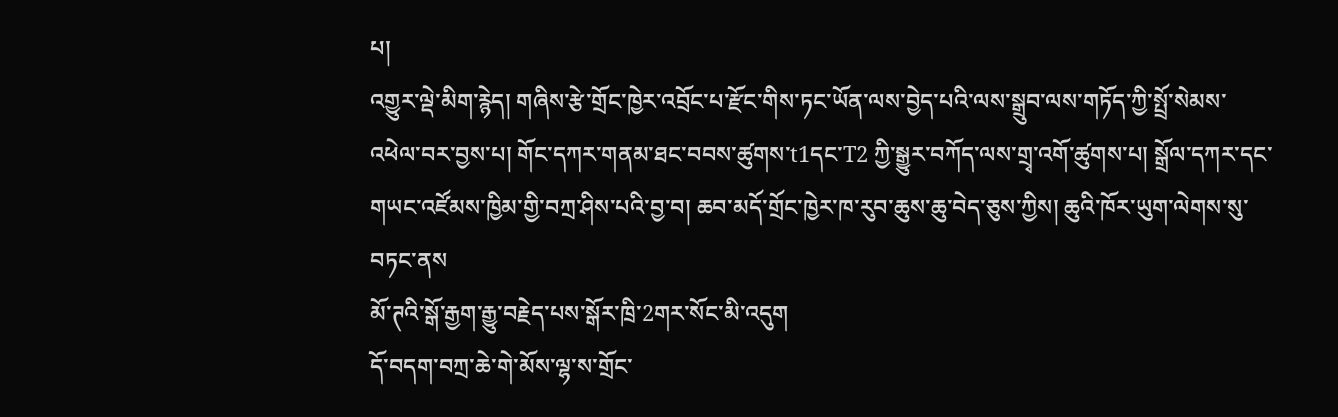པ།
འགྱུར་ལྡེ་མིག་རྙེད། གཞིས་རྩེ་གྲོང་ཁྱེར་འབྲོང་པ་རྫོང་གིས་ཏང་ཡོན་ལས་བྱེད་པའི་ལས་སྒྲུབ་ལས་གཏོད་ཀྱི་སྤྲོ་སེམས་འཕེལ་བར་བྱས་པ། གོང་དཀར་གནམ་ཐང་བབས་ཚུགས་t1དང་T2 ཀྱི་སྒྱུར་བཀོད་ལས་གྲྭ་འགོ་ཚུགས་པ། སྒྲོལ་དཀར་དང་གཡང་འཛོམས་ཁྱིམ་གྱི་བཀྲ་ཤིས་པའི་བྱ་བ། ཆབ་མདོ་གྲོང་ཁྱེར་ཁ་རུབ་ཆུས་ཆུ་བེད་ཅུས་ཀྱིས། ཆུའི་ཁོར་ཡུག་ལེགས་སུ་བཏང་ནས
མོ་ཊའི་སྒོ་རྒྱག་རྒྱུ་བརྗེད་པས་སྒོར་ཁྲི་2གར་སོང་མི་འདུག
དོ་བདག་བཀྲ་ཆེ་གེ་མོས་ལྷ་ས་གྲོང་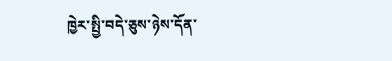ཁྱེར་སྤྱི་བདེ་ཅུས་ཉེས་དོན་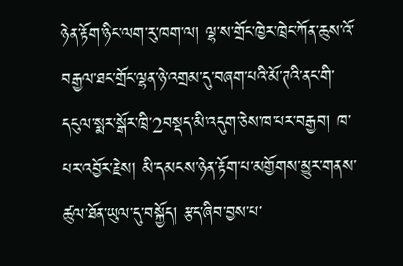ཉེན་རྟོག་ཉིང་ལག་རུ་ཁག་ལ། ལྷ་ས་གྲོང་ཁྱེར་ཁྲེང་ཀོན་ཆུས་འོ་བརྒྱལ་ཐང་གྲོང་ལྷན་ཉེ་འགྲམ་དུ་བཞག་པའི་མོ་ཊའི་ནང་གི་དངུལ་སྨར་སྒོར་ཁྲི་2བསྡད་མི་འདུག་ཅེས་ཁ་པར་བརྒྱབ། ཁ་པར་འབྱོར་རྗེས། མི་དམངས་ཉེན་རྟོག་པ་མགྱོགས་མྱུར་གནས་ཚུལ་ཐོན་ཡུལ་དུ་བསྐྱོད། རྩད་ཞིབ་བྱས་པ་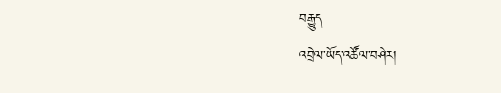བརྒྱུད
འབྲེལ་ཡོད་འཚོལ་བཤེར།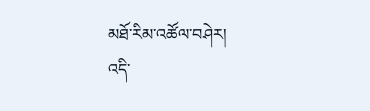མཐོ་རིམ་འཚོལ་བཤེར།
འདི་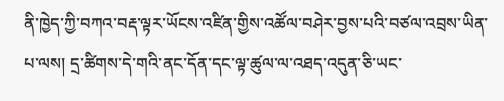ནི་ཁྱེད་ཀྱི་བཀའ་བརྡ་ལྟར་ཡོངས་འཛིན་གྱིས་འཚོལ་བཤེར་བྱས་པའི་བཙལ་འབྲས་ཡིན་པ་ལས། དྲ་ཚིགས་དེ་གའི་ནང་དོན་དང་ལྟ་ཚུལ་ལ་འཐད་འདུན་ཅི་ཡང་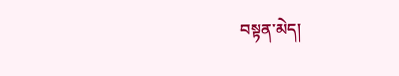བསྟན་མེད།